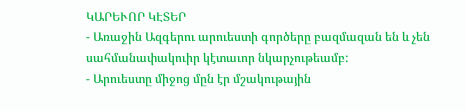ԿԱՐԵՒՈՐ ԿԷՏԵՐ
- Առաջին Ազգերու արուեստի գործերը բազմազան են և չեն սահմանափակուիր կէտաւոր նկարչութեամբ:
- Արուեստը միջոց մըն էր մշակութային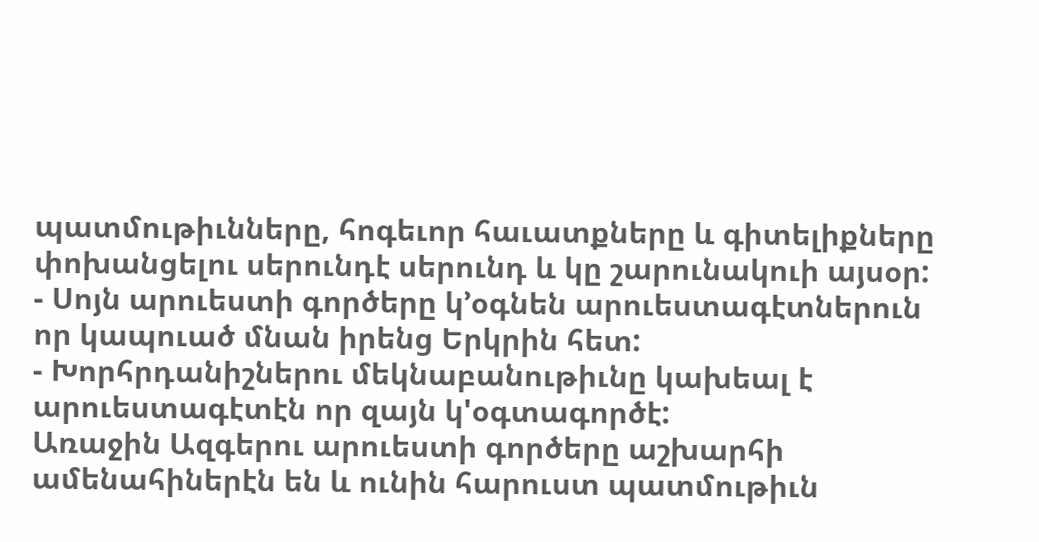պատմութիւնները, հոգեւոր հաւատքները և գիտելիքները փոխանցելու սերունդէ սերունդ և կը շարունակուի այսօր:
- Սոյն արուեստի գործերը կ’օգնեն արուեստագէտներուն որ կապուած մնան իրենց Երկրին հետ:
- Խորհրդանիշներու մեկնաբանութիւնը կախեալ է արուեստագէտէն որ զայն կ'օգտագործէ:
Առաջին Ազգերու արուեստի գործերը աշխարհի ամենահիներէն են և ունին հարուստ պատմութիւն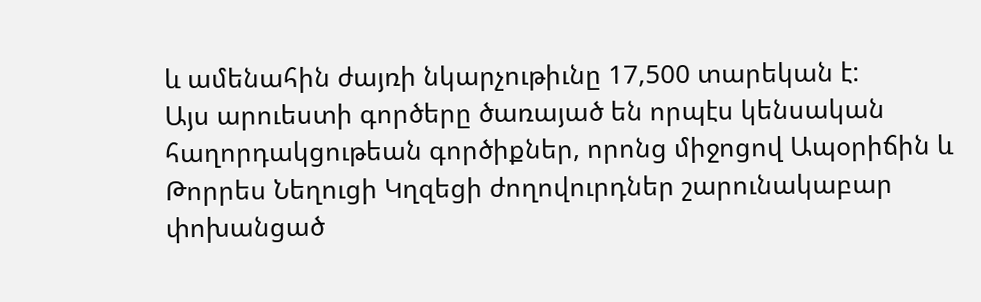և ամենահին ժայռի նկարչութիւնը 17,500 տարեկան է:
Այս արուեստի գործերը ծառայած են որպէս կենսական հաղորդակցութեան գործիքներ, որոնց միջոցով Ապօրիճին և Թորրես Նեղուցի Կղզեցի ժողովուրդներ շարունակաբար փոխանցած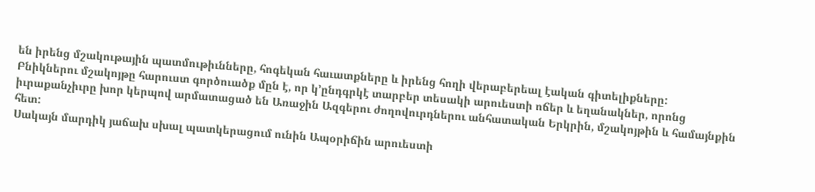են իրենց մշակութային պատմութիւնները, հոգեկան հաւատքները և իրենց հողի վերաբերեալ էական գիտելիքները:
Բնիկներու մշակոյթը հարուստ գործուածք մըն է, որ կ’ընդգրկէ տարբեր տեսակի արուեստի ոճեր և եղանակներ, որոնց իւրաքանչիւրը խոր կերպով արմատացած են Առաջին Ազգերու ժողովուրդներու անհատական Երկրին, մշակոյթին և համայնքին հետ:
Սակայն մարդիկ յաճախ սխալ պատկերացում ունին Ապօրիճին արուեստի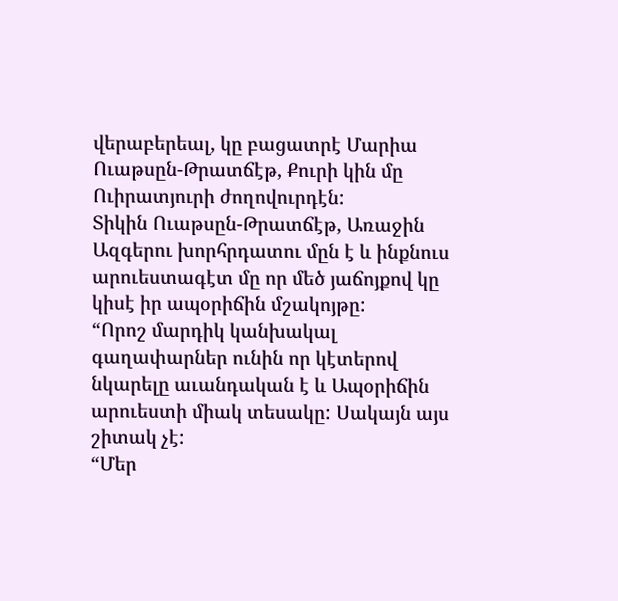վերաբերեալ, կը բացատրէ Մարիա Ուաթսըն-Թրատճէթ, Քուրի կին մը Ուիրատյուրի ժողովուրդէն:
Տիկին Ուաթսըն-Թրատճէթ, Առաջին Ազգերու խորհրդատու մըն է և ինքնուս արուեստագէտ մը որ մեծ յաճոյքով կը կիսէ իր ապօրիճին մշակոյթը:
“Որոշ մարդիկ կանխակալ գաղափարներ ունին որ կէտերով նկարելը աւանդական է և Ապօրիճին արուեստի միակ տեսակը: Սակայն այս շիտակ չէ:
“Մեր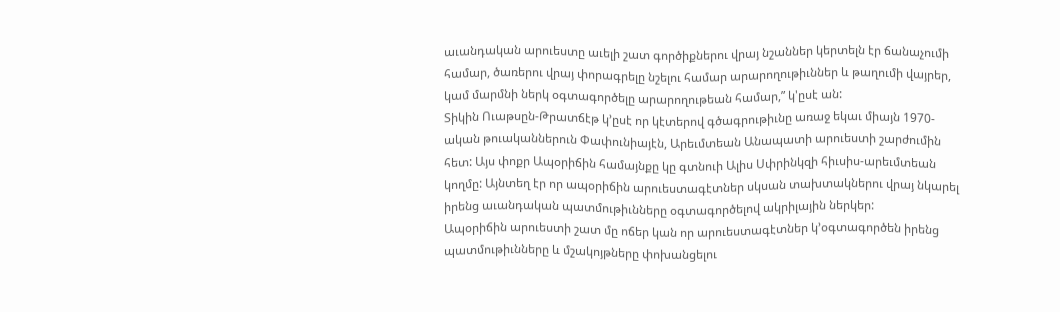աւանդական արուեստը աւելի շատ գործիքներու վրայ նշաններ կերտելն էր ճանաչումի համար, ծառերու վրայ փորագրելը նշելու համար արարողութիւններ և թաղումի վայրեր, կամ մարմնի ներկ օգտագործելը արարողութեան համար,” կ'ըսէ ան:
Տիկին Ուաթսըն-Թրատճէթ կ’ըսէ որ կէտերով գծագրութիւնը առաջ եկաւ միայն 1970-ական թուականներուն Փափունիայէն, Արեւմտեան Անապատի արուեստի շարժումին հետ: Այս փոքր Ապօրիճին համայնքը կը գտնուի Ալիս Սփրինկզի հիւսիս-արեւմտեան կողմը: Այնտեղ էր որ ապօրիճին արուեստագէտներ սկսան տախտակներու վրայ նկարել իրենց աւանդական պատմութիւնները օգտագործելով ակրիլային ներկեր:
Ապօրիճին արուեստի շատ մը ոճեր կան որ արուեստագէտներ կ’օգտագործեն իրենց պատմութիւնները և մշակոյթները փոխանցելու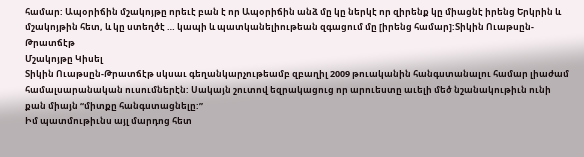համար: Ապօրիճին մշակոյթը որեւէ բան է որ Ապօրիճին անձ մը կը ներկէ որ զիրենք կը միացնէ իրենց Երկրին և մշակոյթին հետ, և կը ստեղծէ … կապի և պատկանելիութեան զգացում մը [իրենց համար]:Տիկին Ուաթսըն-Թրատճէթ
Մշակոյթը Կիսել
Տիկին Ուաթսըն-Թրատճէթ սկսաւ գեղանկարչութեամբ զբաղիլ 2009 թուականին հանգստանալու համար լիաժամ համալսարանական ուսումներէն: Սակայն շուտով եզրակացուց որ արուեստը աւելի մեծ նշանակութիւն ունի քան միայն “միտքը հանգստացնելը:”
Իմ պատմութիւնս այլ մարդոց հետ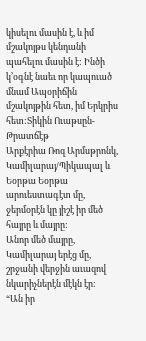կիսելու մասին է, և իմ մշակոյթս կենդանի պահելու մասին է: Ինծի կ’օգնէ նաեւ որ կապուած մնամ Ապօրիճին մշակոյթին հետ, իմ Երկրիս հետ:Տիկին Ուաթսըն-Թրատճէթ
Արքէրիա Ռոզ Արմսթրոնկ, Կամիլարայ/Պիկապալ և Եօրթա Եօրթա արուեստագէտ մը, ջերմօրէն կը յիշէ իր մեծ հայրը և մայրը:
Անոր մեծ մայրը, Կամիլարայ երէց մը, շրջանի վերջին աւազով նկարիչներէն մէկն էր:
“Ան իր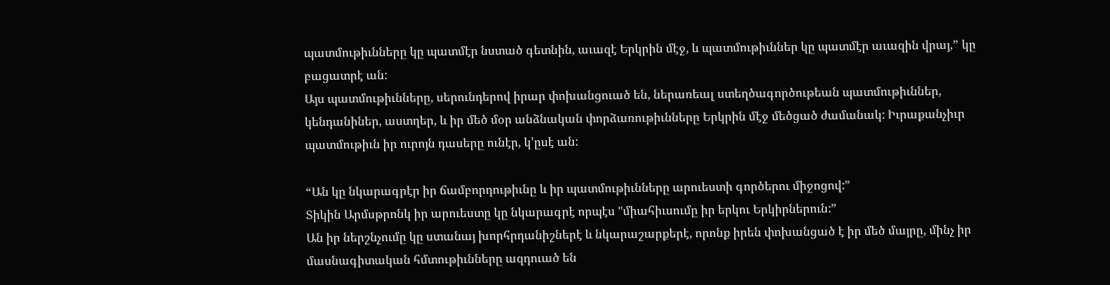պատմութիւնները կը պատմէր նստած գետնին, աւազէ Երկրին մէջ, և պատմութիւններ կը պատմէր աւազին վրայ,” կը բացատրէ ան:
Այս պատմութիւնները, սերունդերով իրար փոխանցուած են, ներառեալ ստեղծագործութեան պատմութիւններ, կենդանիներ, աստղեր, և իր մեծ մօր անձնական փորձառութիւնները Երկրին մէջ մեծցած ժամանակ: Իւրաքանչիւր պատմութիւն իր ուրոյն դասերը ունէր, կ’ըսէ ան:

“Ան կը նկարագրէր իր ճամբորդութիւնը և իր պատմութիւնները արուեստի գործերու միջոցով:”
Տիկին Արմսթրոնկ իր արուեստը կը նկարագրէ որպէս "միահիւսումը իր երկու Երկիրներուն:”
Ան իր ներշնչումը կը ստանայ խորհրդանիշներէ և նկարաշարքերէ, որոնք իրեն փոխանցած է իր մեծ մայրը, մինչ իր մասնագիտական հմտութիւնները ազդուած են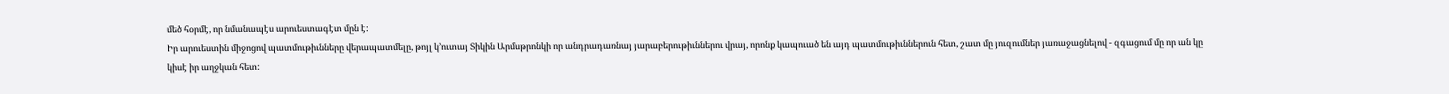մեծ հօրմէ, որ նմանապէս արուեստագէտ մըն է:
Իր արուեստին միջոցով պատմութիւնները վերապատմելը, թոյլ կ’ուտայ Տիկին Արմսթրոնկի որ անդրադառնայ յարաբերութիւններու վրայ, որոնք կապուած են այդ պատմութիւններուն հետ, շատ մը յուզումներ յառաջացնելով - զգացում մը որ ան կը կիսէ իր աղջկան հետ: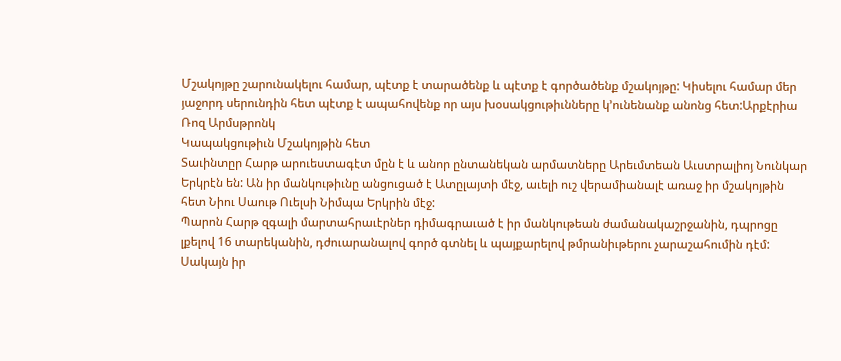Մշակոյթը շարունակելու համար, պէտք է տարածենք և պէտք է գործածենք մշակոյթը: Կիսելու համար մեր յաջորդ սերունդին հետ պէտք է ապահովենք որ այս խօսակցութիւնները կ’ունենանք անոնց հետ:Արքէրիա Ռոզ Արմսթրոնկ
Կապակցութիւն Մշակոյթին հետ
Տաւինտըր Հարթ արուեստագէտ մըն է և անոր ընտանեկան արմատները Արեւմտեան Աւստրալիոյ Նունկար Երկրէն են: Ան իր մանկութիւնը անցուցած է Ատըլայտի մէջ, աւելի ուշ վերամիանալէ առաջ իր մշակոյթին հետ Նիու Սաութ Ուելսի Նիմպա Երկրին մէջ:
Պարոն Հարթ զգալի մարտահրաւէրներ դիմագրաւած է իր մանկութեան ժամանակաշրջանին, դպրոցը լքելով 16 տարեկանին, դժուարանալով գործ գտնել և պայքարելով թմրանիւթերու չարաշահումին դէմ:
Սակայն իր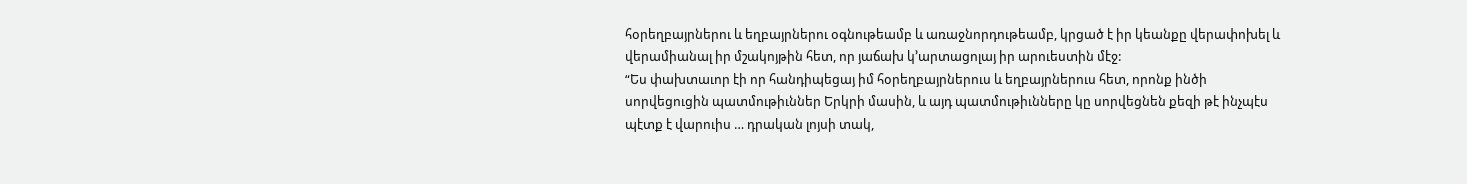հօրեղբայրներու և եղբայրներու օգնութեամբ և առաջնորդութեամբ, կրցած է իր կեանքը վերափոխել և վերամիանալ իր մշակոյթին հետ, որ յաճախ կ’արտացոլայ իր արուեստին մէջ:
“Ես փախտաւոր էի որ հանդիպեցայ իմ հօրեղբայրներուս և եղբայրներուս հետ, որոնք ինծի սորվեցուցին պատմութիւններ Երկրի մասին, և այդ պատմութիւնները կը սորվեցնեն քեզի թէ ինչպէս պէտք է վարուիս … դրական լոյսի տակ,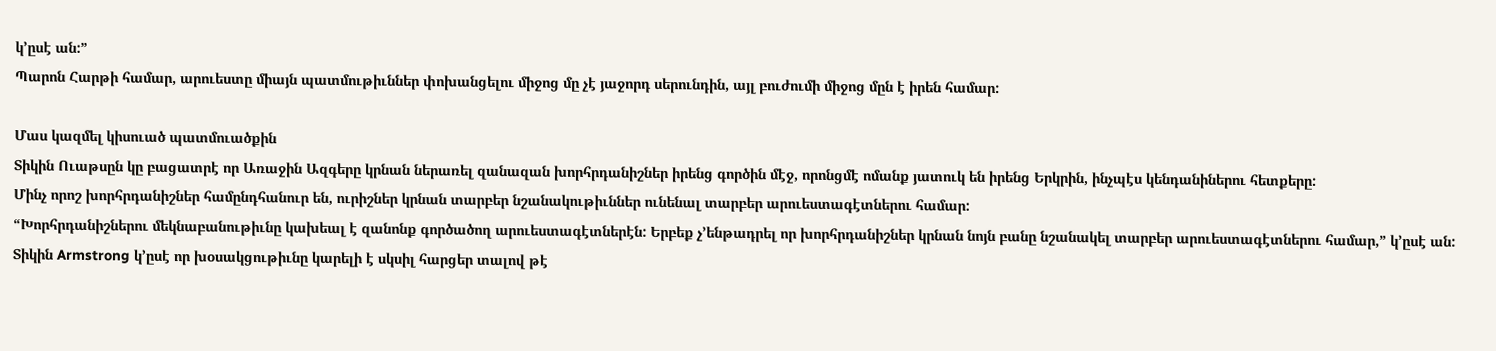կ’ըսէ ան:”
Պարոն Հարթի համար, արուեստը միայն պատմութիւններ փոխանցելու միջոց մը չէ յաջորդ սերունդին, այլ բուժումի միջոց մըն է իրեն համար:

Մաս կազմել կիսուած պատմուածքին
Տիկին Ուաթսըն կը բացատրէ որ Առաջին Ազգերը կրնան ներառել զանազան խորհրդանիշներ իրենց գործին մէջ, որոնցմէ ոմանք յատուկ են իրենց Երկրին, ինչպէս կենդանիներու հետքերը:
Մինչ որոշ խորհրդանիշներ համընդհանուր են, ուրիշներ կրնան տարբեր նշանակութիւններ ունենալ տարբեր արուեստագէտներու համար:
“Խորհրդանիշներու մեկնաբանութիւնը կախեալ է զանոնք գործածող արուեստագէտներէն: Երբեք չ’ենթադրել որ խորհրդանիշներ կրնան նոյն բանը նշանակել տարբեր արուեստագէտներու համար,” կ’ըսէ ան:
Տիկին Armstrong կ’ըսէ որ խօսակցութիւնը կարելի է սկսիլ հարցեր տալով թէ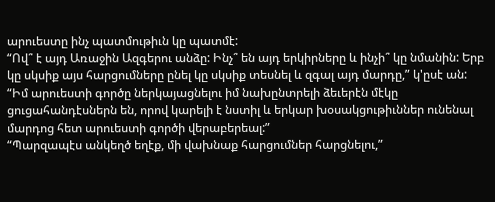արուեստը ինչ պատմութիւն կը պատմէ:
“Ով՞ է այդ Առաջին Ազգերու անձը: Ինչ՞ են այդ երկիրները և ինչի՞ կը նմանին: Երբ կը սկսիք այս հարցումները ընել կը սկսիք տեսնել և զգալ այդ մարդը,” կ'ըսէ ան:
“Իմ արուեստի գործը ներկայացնելու իմ նախընտրելի ձեւերէն մէկը ցուցահանդէսներն են, որով կարելի է նստիլ և երկար խօսակցութիւններ ունենալ մարդոց հետ արուեստի գործի վերաբերեալ:”
“Պարզապէս անկեղծ եղէք, մի վախնաք հարցումներ հարցնելու,”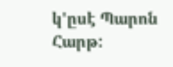կ'ըսէ Պարոն Հարթ: